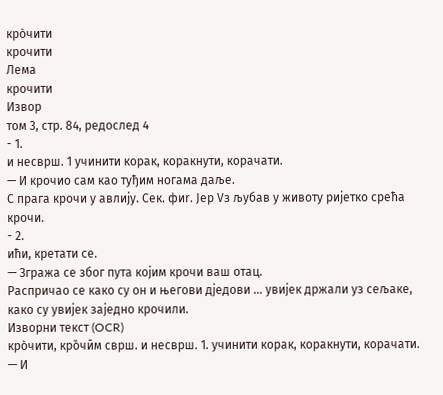кро̀чити
крочити
Лема
крочити
Извор
том 3, стр. 84, редослед 4
- 1.
и несврш. 1 учинити корак, коракнути, корачати.
— И крочио сам као туђим ногама даље.
С прага крочи у авлију. Сек. фиr. Јер Vз љубав у животу ријетко срећа крочи.
- 2.
ићи, кретати се.
— Згража се због пута којим крочи ваш отац.
Распричао се како су он и његови дједови ... увијек држали уз сељаке, како су увијек заједно крочили.
Изворни текст (OCR)
кро̀чити, кро̏чӣм сврш. и несврш. 1. учинити корак, коракнути, корачати. — И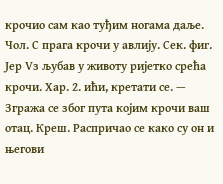крочио сам као туђим ногама даље. Чол. С прага крочи у авлију. Сек. фиr. Јер Vз љубав у животу ријетко срећа крочи. Хар. 2. ићи, кретати се. — Згража се због пута којим крочи ваш отац. Креш. Распричао се како су он и његови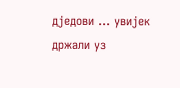дједови ... увијек држали уз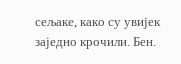сељаке, како су увијек заједно крочили. Бен.